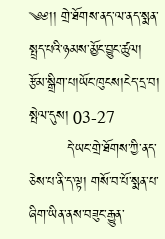༄༅།། གྲེ་ཐོགས་ནད་ལ་ནད་སྨན་སྤྲད་པའི་ཉམས་མྱོང་བྱུང་ཚུལ།
རྩོམ་སྒྲིག་པ།ཡོང་ཁུངས།ངེད་དྲ་བ། སྤེལ་དུས། 03-27
        དེ་ཡང་གྲེ་ཐོགས་ཀྱི་ནད་ཅེས་པ་ནི་ད་ལྟ། གསོ་བ་པོ་སྨན་པ་ཞིག་ཡིན་ནས་བཟུང་རྒྱུན་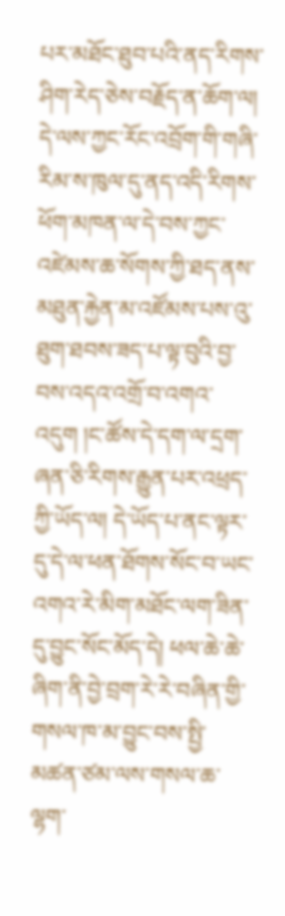པར་མཐོང་ཐུབ་པའི་ནད་རིགས་ཤིག་རེད་ཅེས་བརྗོད་ན་ཆོག་ལ། དེ་ལས་ཀྱང་རོང་འབྲོག་གི་གཞི་རིམ་ས་ཁུལ་དུ་ནད་འདི་རིགས་ཕོག་མཁན་ལ་དེ་བས་ཀྱང་འཛེམས་ཆ་སོགས་ཀྱི་ཐད་ནས་མཐུན་རྐྱེན་མ་འཛོམས་པས་འུ་ཐུག་ཐབས་ཟད་པ་ལྟ་བུའི་བྱ་བས་འདའ་འགྲོ་བ་འགའ་འདུག །ང་ཚོས་དེ་དག་ལ་དྲག་ཞན་ཅི་རིགས་རྒྱུན་པར་འཕྲད་ཀྱི་ཡོད་ལ། དེ་ཡོད་པ་ནང་ལྟར་དུ་དེ་ལ་ཕན་ཐོགས་སོང་བ་ཡང་འགའ་རེ་མིག་མཐོང་ལག་ཟིན་དུ་བྱུང་སོང་མོད་དེ། ཕལ་ཆེ་ཆེ་ཞིག་ནི་བྱེ་བྲག་རེ་རེ་བཞིན་གྱི་གསལ་ཁ་མ་བྱུང་བས་སྤྱི་མཚན་ཙམ་ལས་གསལ་ཆ་ལྷག་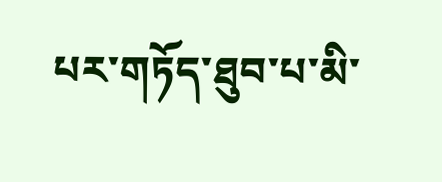པར་གཏོད་ཐུབ་པ་མི་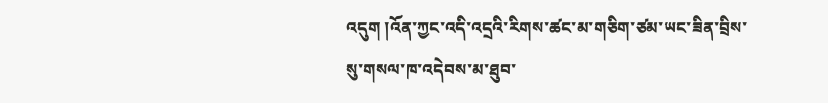འདུག །འོན་ཀྱང་འདི་འདྲའི་རིགས་ཚང་མ་གཅིག་ཙམ་ཡང་ཟིན་བྲིས་སུ་གསལ་ཁ་འདེབས་མ་ཐུབ་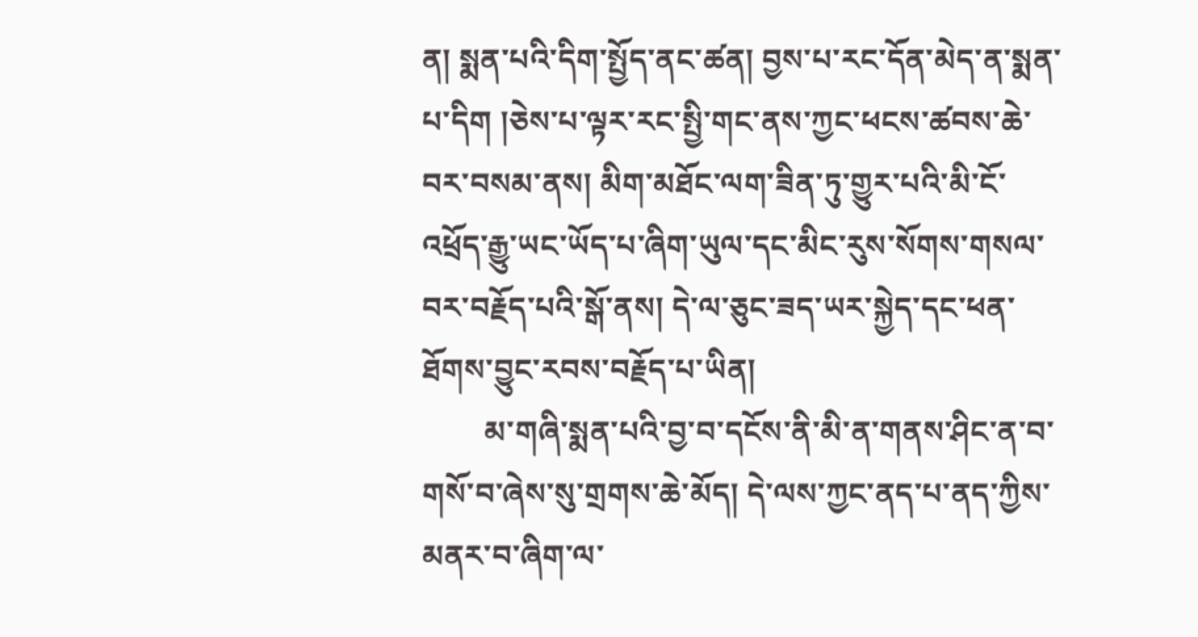ན། སྨན་པའི་དིག་སྤྱོད་ནང་ཚན། བྱས་པ་རང་དོན་མེད་ན་སྨན་པ་དིག །ཅེས་པ་ལྟར་རང་སྤྱི་གང་ནས་ཀྱང་ཕངས་ཚབས་ཆེ་བར་བསམ་ནས། མིག་མཐོང་ལག་ཟིན་ཏུ་གྱུར་པའི་མི་ངོ་འཕྲོད་རྒྱུ་ཡང་ཡོད་པ་ཞིག་ཡུལ་དང་མིང་རུས་སོགས་གསལ་བར་བརྗོད་པའི་སྒོ་ནས། དེ་ལ་ཅུང་ཟད་ཡར་སྐྱེད་དང་ཕན་ཐོགས་བྱུང་རབས་བརྗོད་པ་ཡིན།
        མ་གཞི་སྨན་པའི་བྱ་བ་དངོས་ནི་མི་ན་གནས་ཤིང་ན་བ་གསོ་བ་ཞེས་སུ་གྲགས་ཆེ་མོད། དེ་ལས་ཀྱང་ནད་པ་ནད་ཀྱིས་མནར་བ་ཞིག་ལ་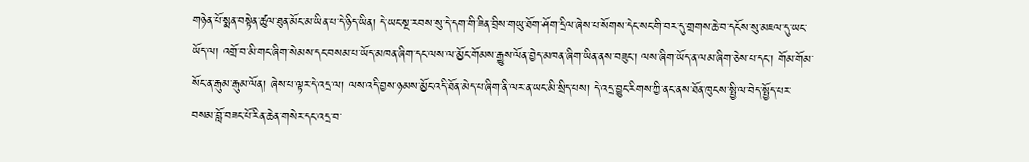གཉེན་པོ་སྨན་བསྟེན་ཚུལ་ཐུན་མོང་མ་ཡིན་པ་དེ་ཉིད་ཡིན། དེ་ཡང་སྔ་རབས་སུ་དེ་དག་གི་ཟིན་བྲིས་གཡུ་ཐོག་ཤོག་དྲིལ་ཞེས་པ་སོགས་དེང་སང་གི་བར་དུ་གྲགས་ཆེ་བ་དངོས་སུ་མཇལ་དུ་ཡང་ཡོད་ལ། འགྲོ་བ་མི་གང་ཞིག་སེམས་དང་བསམ་པ་ཡོད་མཁན་ཞིག་དང་ལས་ལ་མྱོང་གོམས་རྒྱུས་ལོན་བྱེད་མཁན་ཞིག་ཡིན་ནས་བཟུང་། ལས་ཞིག་ཡོད་ན་ལམ་ཞིག་ཅེས་པ་དང་། གོམ་གོམ་སོང་ན་རྒུམ་རྒུམ་ལོན། ཞེས་པ་ལྟར་དེ་འདྲ་ལ། ལས་འདི་བྱས་ཉམས་མྱོང་འདི་ཐོན་མེད་པ་ཞིག་ནི་ལར་ན་ཡང་མི་སྲིད་པས། དེ་འདྲ་བྱུང་རིགས་ཀྱི་ནང་ནས་ཐོན་ཁུངས་སྤྱི་ལ་བེད་སྤྱོད་པར་བསམ་བློ་བཟང་པོ་རིན་ཆེན་གསེར་དང་འདྲ་བ་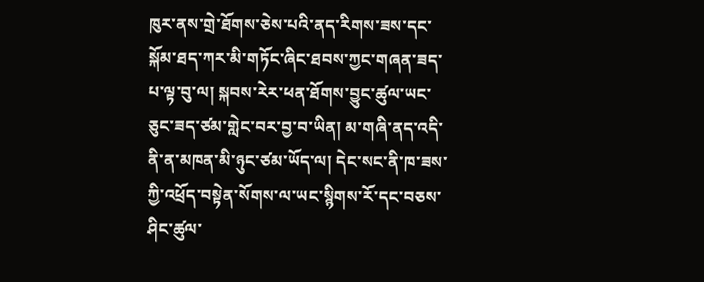ཁུར་ནས་གྲེ་ཐོགས་ཅེས་པའི་ནད་རིགས་ཟས་དང་སྐོམ་ཐད་ཀར་མི་གཏོང་ཞིང་ཐབས་ཀྱང་གཞན་ཟད་པ་ལྟ་བུ་ལ། སྐབས་རེར་ཕན་ཐོགས་བྱུང་ཚུལ་ཡང་ཅུང་ཟད་ཙམ་གླེང་བར་བྱ་བ་ཡིན། མ་གཞི་ནད་འདི་ནི་ན་མཁན་མི་ཉུང་ཙམ་ཡོད་ལ། དེང་སང་ནི་ཁ་ཟས་ཀྱི་འཕྲོད་བསྟེན་སོགས་ལ་ཡང་སྙིགས་རོ་དང་བཅས་ཤིང་ཚུལ་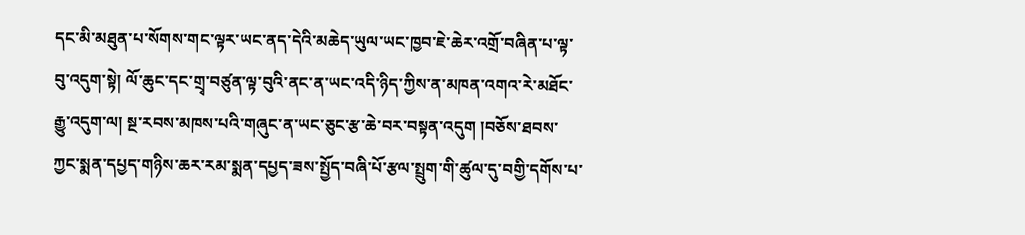དང་མི་མཐུན་པ་སོགས་གང་ལྟར་ཡང་ནད་དེའི་མཆེད་ཡུལ་ཡང་ཁྱབ་ཇེ་ཆེར་འགྲོ་བཞིན་པ་ལྟ་བུ་འདུག་སྟེ། ལོ་ཆུང་དང་གྲྭ་བཙུན་ལྟ་བུའི་ནང་ན་ཡང་འདི་ཉིད་ཀྱིས་ན་མཁན་འགའ་རེ་མཐོང་རྒྱུ་འདུག་ལ། སྔ་རབས་མཁས་པའི་གཞུང་ན་ཡང་ཅུང་རྩ་ཆེ་བར་བསྟན་འདུག །བཅོས་ཐབས་ཀྱང་སྨན་དཔྱད་གཉིས་ཆར་རམ་སྨན་དཔྱད་ཟས་སྤྱོད་བཞི་པོ་རྩལ་སྤྲུག་གི་ཚུལ་དུ་བགྱི་དགོས་པ་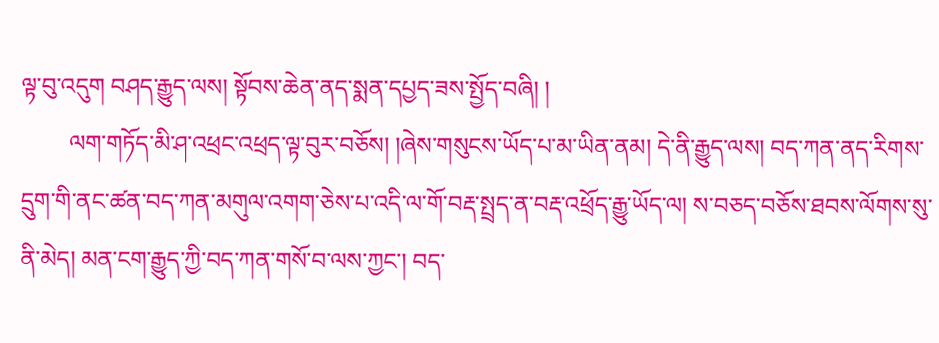ལྟ་བུ་འདུག བཤད་རྒྱུད་ལས། སྟོབས་ཆེན་ནད་སྨན་དཔྱད་ཟས་སྤྱོད་བཞི། །
        ལག་གཏོད་མི་ཤ་འཕྲང་འཕྲད་ལྟ་བུར་བཅོས། །ཞེས་གསུངས་ཡོད་པ་མ་ཡིན་ནམ། དེ་ནི་རྒྱུད་ལས། བད་ཀན་ནད་རིགས་དྲུག་གི་ནང་ཚན་བད་ཀན་མགུལ་འགག་ཅེས་པ་འདི་ལ་གོ་བརྡ་སྤྲད་ན་བརྡ་འཕྲོད་རྒྱུ་ཡོད་ལ། ས་བཅད་བཅོས་ཐབས་ལོགས་སུ་ནི་མེད། མན་ངག་རྒྱུད་ཀྱི་བད་ཀན་གསོ་བ་ལས་ཀྱང་། བད་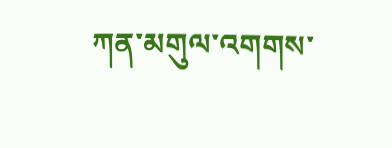ཀན་མགུལ་འགགས་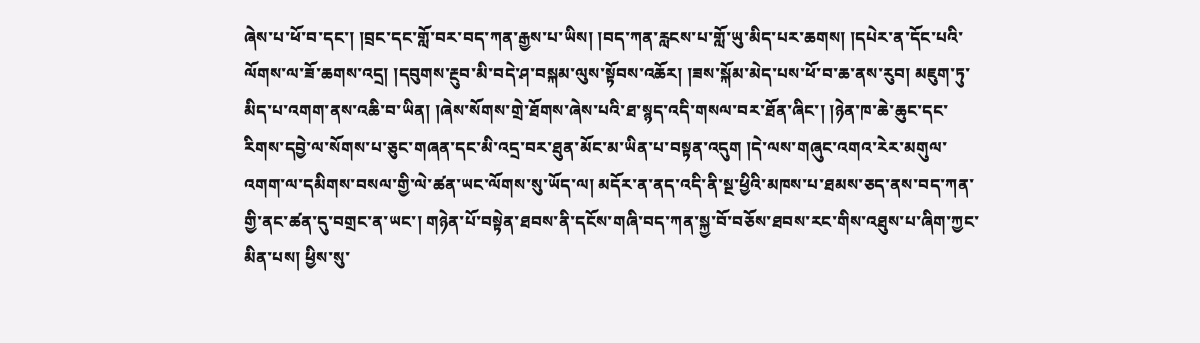ཞེས་པ་ཕོ་བ་དང་། །བྲང་དང་གློ་བར་བད་ཀན་རྒྱས་པ་ཡིས། །བད་ཀན་རླངས་པ་གློ་ཡུ་མིད་པར་ཆགས། །དཔེར་ན་དོང་པའི་ལོགས་ལ་ཟོ་ཆགས་འདྲ། །དབུགས་རྔུབ་མི་བདེ་ཤ་བསྐམ་ལུས་སྟོབས་འཆོར། །ཟས་སྐོམ་མེད་པས་ཕོ་བ་ཆ་ནས་རུབ། མཇུག་ཏུ་མིད་པ་འགག་ནས་འཆི་བ་ཡིན། །ཞེས་སོགས་གྲེ་ཐོགས་ཞེས་པའི་ཐ་སྙད་འདི་གསལ་བར་ཐོན་ཞིང་། །ཉེན་ཁ་ཆེ་ཆུང་དང་རིགས་དབྱེ་ལ་སོགས་པ་ཅུང་གཞན་དང་མི་འདྲ་བར་ཐུན་མོང་མ་ཡིན་པ་བསྟན་འདུག །དེ་ལས་གཞུང་འགའ་རེར་མགུལ་འགག་ལ་དམིགས་བསལ་གྱི་ལེ་ཚན་ཡང་ལོགས་སུ་ཡོད་ལ། མདོར་ན་ནད་འདི་ནི་སྔ་ཕྱིའི་མཁས་པ་ཐམས་ཅད་ནས་བད་ཀན་གྱི་ནང་ཚན་དུ་བགྲང་ན་ཡང་། གཉེན་པོ་བསྟེན་ཐབས་ནི་དངོས་གཞི་བད་ཀན་སྐྱ་བོ་བཅོས་ཐབས་རང་གིས་འཐུས་པ་ཞིག་ཀྱང་མིན་པས། ཕྱིས་སུ་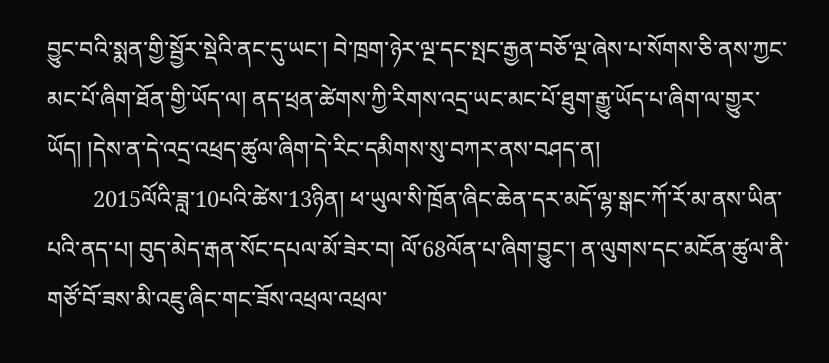བྱུང་བའི་སྨན་གྱི་སྦྱོར་སྡེའི་ནང་དུ་ཡང་། བེ་ཁྲག་ཉེར་ལྔ་དང་སྤང་རྒྱན་བཅོ་ལྔ་ཞེས་པ་སོགས་ཅི་ནས་ཀྱང་མང་པོ་ཞིག་ཐོན་གྱི་ཡོད་ལ། ནད་ཕྲན་ཚེགས་ཀྱི་རིགས་འདྲ་ཡང་མང་པོ་ཐུག་རྒྱུ་ཡོད་པ་ཞིག་ལ་གྱུར་ཡོད། །དེས་ན་དེ་འདྲ་འཕྲད་ཚུལ་ཞིག་དེ་རིང་དམིགས་སུ་བཀར་ནས་བཤད་ན།
        2015ལོའི་ཟླ་10པའི་ཚེས་13ཉིན། ཕ་ཡུལ་སི་ཁྲོན་ཞིང་ཆེན་དར་མདོ་ལྷ་སྒང་ཀོ་རོ་མ་ནས་ཡིན་པའི་ནད་པ། བུད་མེད་རྒན་སོང་དཔལ་མོ་ཟེར་བ། ལོ་68ལོན་པ་ཞིག་བྱུང་། ན་ལུགས་དང་མངོན་ཚུལ་ནི་གཙོ་བོ་ཟས་མི་འཇུ་ཞིང་གང་ཟོས་འཕྲལ་འཕྲལ་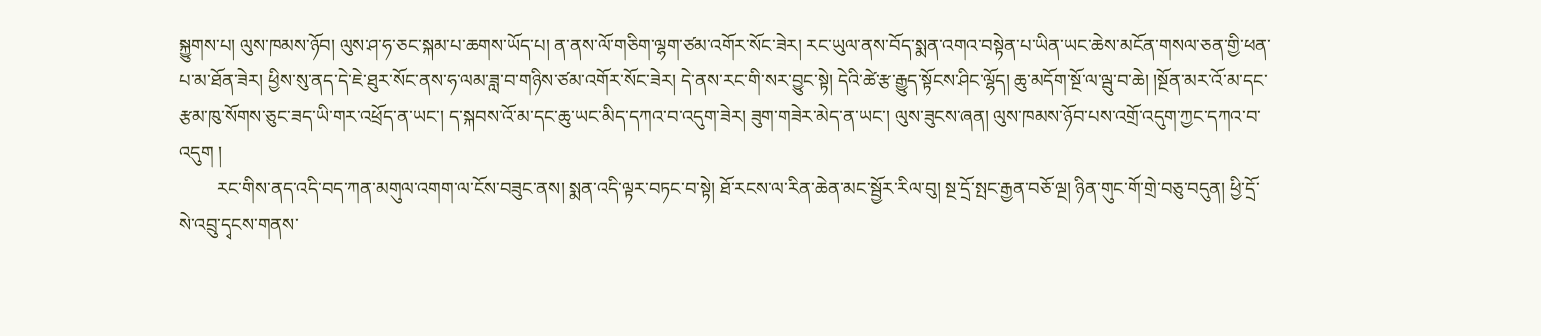སྐྱུགས་པ། ལུས་ཁམས་ཉོབ། ལུས་ཤ་ཧ་ཅང་སྐམ་པ་ཆགས་ཡོད་པ། ན་ནས་ལོ་གཅིག་ལྷག་ཙམ་འགོར་སོང་ཟེར། རང་ཡུལ་ནས་བོད་སྨན་འགའ་བསྟེན་པ་ཡིན་ཡང་ཆེས་མངོན་གསལ་ཅན་གྱི་ཕན་པ་མ་ཐོན་ཟེར། ཕྱིས་སུ་ནད་དེ་ཇེ་ཐུར་སོང་ནས་ཧ་ལམ་ཟླ་བ་གཉིས་ཙམ་འགོར་སོང་ཟེར། དེ་ནས་རང་གི་སར་བྱུང་སྟེ། དེའི་ཚེ་རྩ་རྒྱུད་སྟོངས་ཤིང་ལྷོད། ཆུ་མདོག་སྔོ་ལ་ལྦུ་བ་ཆེ། །སྔོན་མར་འོ་མ་དང་རྩམ་ཁུ་སོགས་ཅུང་ཟད་ཡི་གར་འཕྲོད་ན་ཡང་། ད་སྐབས་འོ་མ་དང་ཆུ་ཡང་མིད་དཀའ་བ་འདུག་ཟེར། ཟུག་གཟེར་མེད་ན་ཡང་། ལུས་ཟུངས་ཞན། ལུས་ཁམས་ཉོབ་པས་འགྲོ་འདུག་ཀྱང་དཀའ་བ་འདུག །
        རང་གིས་ནད་འདི་བད་ཀན་མགུལ་འགག་ལ་ངོས་བཟུང་ནས། སྨན་འདི་ལྟར་བཏང་བ་སྟེ། ཐོ་རངས་ལ་རིན་ཆེན་མང་སྦྱོར་རིལ་བུ། སྔ་དྲོ་སྤང་རྒྱན་བཅོ་ལྔ། ཉིན་གུང་གོ་གྲེ་བཅུ་བདུན། ཕྱི་དྲོ་སེ་འབྲུ་དྭངས་གནས་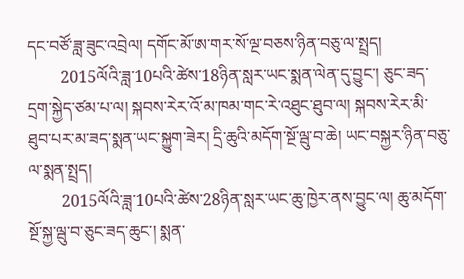དང་བཙོ་ཟླ་ཟུང་འབྲེལ། དགོང་མོ་ཨ་གར་སོ་ལྔ་བཅས་ཉིན་བཅུ་ལ་སྤྲད།
        2015ལོའི་ཟླ་10པའི་ཚེས་18ཉིན་སླར་ཡང་སྨན་ལེན་དུ་བྱུང་། ཅུང་ཟད་དྲག་སྐྱེད་ཙམ་པ་ལ། སྐབས་རེར་འོ་མ་ཁམ་གང་རེ་འཐུང་ཐུབ་ལ། སྐབས་རེར་མི་ཐུབ་པར་མ་ཟད་སྨན་ཡང་སྐྱུག་ཟེར། དྲི་ཆུའི་མདོག་སྔོ་ལྦུ་བ་ཆེ། ཡང་བསྐྱར་ཉིན་བཅུ་ལ་སྨན་སྤྲད།
        2015ལོའི་ཟླ་10པའི་ཚེས་28ཉིན་སླར་ཡང་ཆུ་ཁྱེར་ནས་བྱུང་ལ། ཆུ་མདོག་སྔོ་སྐྱ་ལྦུ་བ་ཅུང་ཟད་ཆུང་། སྨན་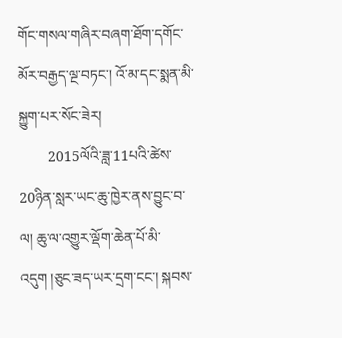གོང་གསལ་གཞིར་བཞག་ཐོག་དགོང་མོར་བརྒྱད་ལྔ་བཏང་། འོ་མ་དང་སྨན་མི་སྐྱུག་པར་སོང་ཟེར།
        2015ལོའི་ཟླ་11པའི་ཚེས་20ཉིན་སླར་ཡང་ཆུ་ཁྱེར་ནས་བྱུང་བ་ལ། ཆུ་ལ་འགྱུར་ལྡོག་ཆེན་པོ་མི་འདུག །ཅུང་ཟད་ཡར་དྲག་ངང་། སྐབས་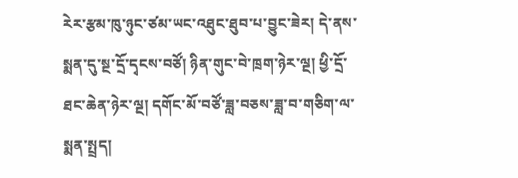རེར་རྩམ་ཁུ་ཉུང་ཙམ་ཡང་འཐུང་ཐུབ་པ་བྱུང་ཟེར། དེ་ནས་སྨན་དུ་སྔ་དྲོ་དྭངས་བཙོ། ཉིན་གུང་བེ་ཁྲག་ཉེར་ལྔ། ཕྱི་དྲོ་ཐང་ཆེན་ཉེར་ལྔ། དགོང་མོ་བཙོ་ཟླ་བཅས་ཟླ་བ་གཅིག་ལ་སྨན་སྤྲད།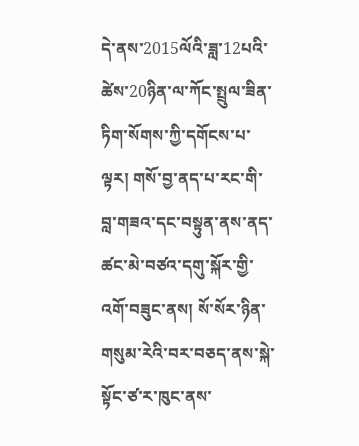དེ་ནས་2015ལོའི་ཟླ་12པའི་ཚེས་20ཉིན་ལ་ཀོང་སྤྲུལ་ཟིན་ཏིག་སོགས་ཀྱི་དགོངས་པ་ལྟར། གསོ་བྱ་ནད་པ་རང་གི་བླ་གཟའ་དང་བསྟུན་ནས་ནད་ཚང་མེ་བཙའ་དགུ་སྐོར་གྱི་འགོ་བཟུང་ནས། སོ་སོར་ཉིན་གསུམ་རེའི་བར་བཅད་ནས་སྐེ་སྟོང་ཙ་ར་ཁུང་ནས་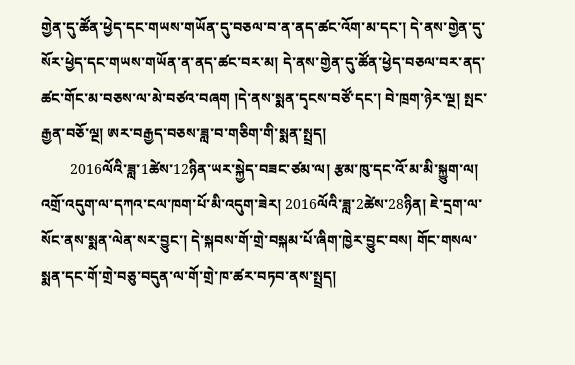གྱེན་དུ་ཚོན་ཕྱེད་དང་གཡས་གཡོན་དུ་བཅལ་བ་ན་ནད་ཚང་འོག་མ་དང་། དེ་ནས་གྱེན་དུ་སོར་ཕྱེད་དང་གཡས་གཡོན་ན་ནད་ཚང་བར་མ། དེ་ནས་གྱེན་དུ་ཚོན་ཕྱེད་བཅལ་བར་ནད་ཚང་གོང་མ་བཅས་ལ་མེ་བཙའ་བཞག །དེ་ནས་སྨན་དྭངས་བཙོ་དང་། བེ་ཁྲག་ཉེར་ལྔ། སྤང་རྒྱན་བཅོ་ལྔ། ཨར་བརྒྱད་བཅས་ཟླ་བ་གཅིག་གི་སྨན་སྤྲད།
        2016ལོའི་ཟླ་1ཚེས་12ཉིན་ཡར་སྐྱེད་བཟང་ཙམ་ལ། རྩམ་ཁུ་དང་འོ་མ་མི་སྐྱུག་ལ། འགྲོ་འདུག་ལ་དཀའ་ངལ་ཁག་པོ་མི་འདུག་ཟེར། 2016ལོའི་ཟླ་2ཚེས་28ཉིན། ཇེ་དྲག་ལ་སོང་ནས་སྨན་ལེན་སར་བྱུང་། དེ་སྐབས་གོ་གྲེ་བསྐམ་པོ་ཞིག་ཁྱེར་བྱུང་བས། གོང་གསལ་སྨན་དང་གོ་གྲེ་བཅུ་བདུན་ལ་གོ་གྲེ་ཁ་ཚར་བཏབ་ནས་སྤྲད།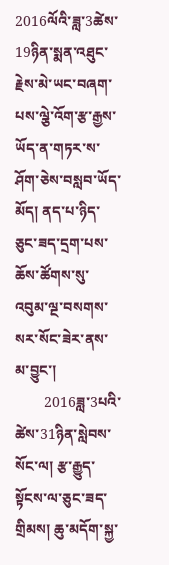2016ལོའི་ཟླ་3ཚེས་19ཉིན་སྨན་འཐུང་རྗེས་མེ་ཡང་བཞག་པས་ལྕེ་འོག་རྩ་རྒྱས་ཡོད་ན་གཏར་ས་ཤོག་ཅེས་བསླབ་ཡོད་མོད། ནད་པ་ཉིད་ཅུང་ཟད་དྲག་པས་ཆོས་ཚོགས་སུ་འབུམ་ལྔ་བསགས་སར་སོང་ཟེར་ནས་མ་བྱུང་།
        2016ཟླ་3པའི་ཚེས་31ཉིན་སླེབས་སོང་ལ། རྩ་རྒྱུད་སྟོངས་ལ་ཅུང་ཟད་གྲིམས། ཆུ་མདོག་སྐྱ་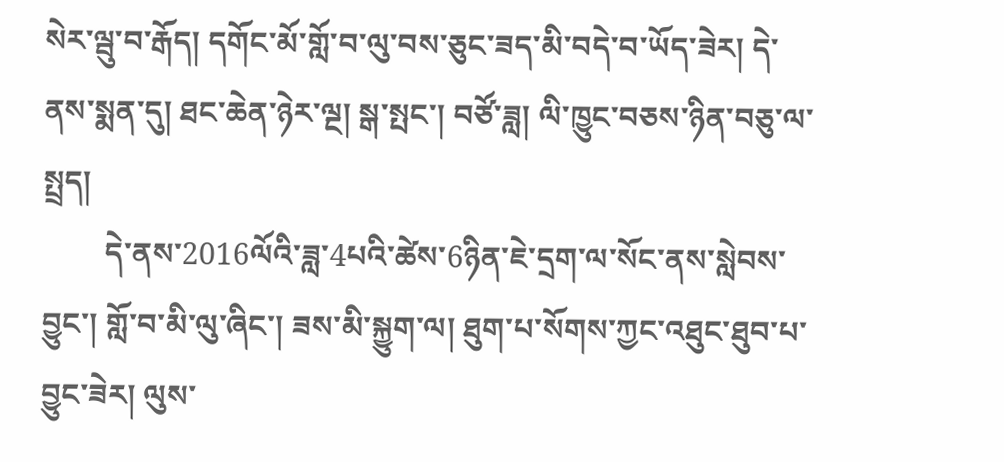སེར་ལྦུ་བ་རྒོད། དགོང་མོ་གློ་བ་ལུ་བས་ཅུང་ཟད་མི་བདེ་བ་ཡོད་ཟེར། དེ་ནས་སྨན་དུ། ཐང་ཆེན་ཉེར་ལྔ། སྒ་སྤང་། བཙོ་ཟླ། ལི་ཁྱུང་བཅས་ཉིན་བཅུ་ལ་སྤྲད།
        དེ་ནས་2016ལོའི་ཟླ་4པའི་ཚེས་6ཉིན་ཇེ་དྲག་ལ་སོང་ནས་སླེབས་བྱུང་། གློ་བ་མི་ལུ་ཞིང་། ཟས་མི་སྐྱུག་ལ། ཐུག་པ་སོགས་ཀྱང་འཐུང་ཐུབ་པ་བྱུང་ཟེར། ལུས་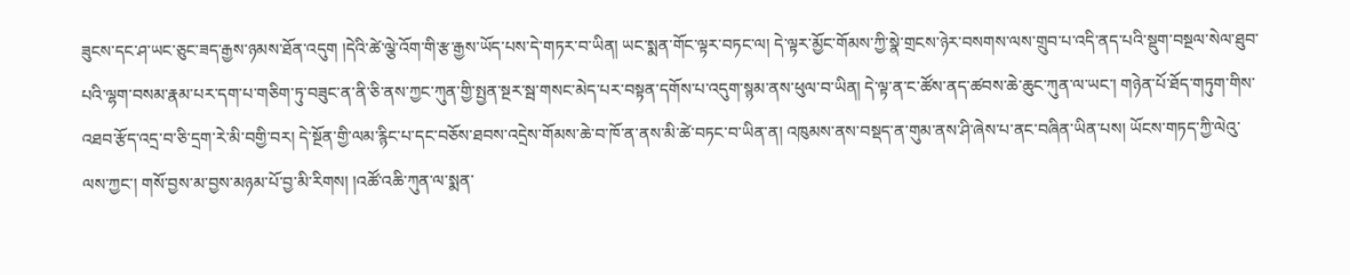ཟུངས་དང་ཤ་ཡང་ཅུང་ཟད་རྒྱས་ཉམས་ཐོན་འདུག །དེའི་ཚེ་ལྕེ་འོག་གི་རྩ་རྒྱས་ཡོད་པས་དེ་གཏར་བ་ཡིན། ཡང་སྨན་གོང་ལྟར་བཏང་ལ། དེ་ལྟར་མྱོང་གོམས་ཀྱི་སྣེ་གྲངས་ཉེར་བསགས་ལས་གྲུབ་པ་འདི་ནད་པའི་སྡུག་བསྔལ་སེལ་ཐུབ་པའི་ལྷག་བསམ་རྣམ་པར་དག་པ་གཅིག་ཏུ་བཟུང་ན་ནི་ཅི་ནས་ཀྱང་ཀུན་གྱི་སྤྱན་སྔར་སྦ་གསང་མེད་པར་བསྟན་དགོས་པ་འདུག་སྙམ་ནས་ཕུལ་བ་ཡིན། དེ་ལྟ་ན་ང་ཚོས་ནད་ཚབས་ཆེ་ཆུང་ཀུན་ལ་ཡང་། གཉེན་པོ་ཐོད་གཏུག་གིས་འཐབ་རྩོད་འདྲ་བ་ཅི་དྲག་རེ་མི་བགྱི་བར། དེ་སྔོན་གྱི་ལམ་རྙིང་པ་དང་བཅོས་ཐབས་འདྲེས་གོམས་ཆེ་བ་ཁོ་ན་ནས་མི་ཚེ་བཏང་བ་ཡིན་ན། འཁུམས་ནས་བསྡད་ན་གུམ་ནས་ཤི་ཞེས་པ་ནང་བཞིན་ཡིན་པས། ཡོངས་གཏད་ཀྱི་ལེའུ་ལས་ཀྱང་། གསོ་བྱས་མ་བྱས་མཉམ་པོ་བྱ་མི་རིགས། །འཚོ་འཆི་ཀུན་ལ་སྨན་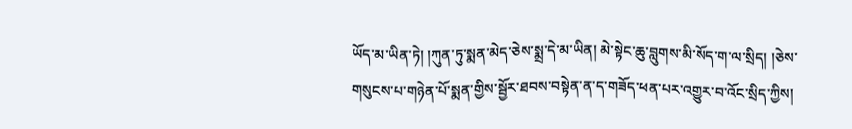ཡོད་མ་ཡིན་ཏེ། །ཀུན་ཏུ་སྨན་མེད་ཅེས་སྨྲ་དེ་མ་ཡིན། མེ་སྟེང་ཆུ་བླུགས་མི་སོད་ག་ལ་སྲིད། །ཅེས་གསུངས་པ་གཉེན་པོ་སྨན་གྱིས་སྦྱོར་ཐབས་བསྟེན་ན་ད་གཟོད་ཕན་པར་འགྱུར་བ་འོང་སྲིད་ཀྱིས།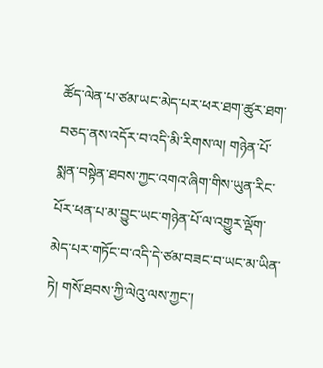ཚོད་ལེན་པ་ཙམ་ཡང་མེད་པར་ཕར་ཐག་ཚུར་ཐག་བཅད་ནས་འདོར་བ་འདི་མི་རིགས་ལ། གཉེན་པོ་སྨན་བསྟེན་ཐབས་ཀྱང་འགའ་ཞིག་གིས་ཡུན་རིང་པོར་ཕན་པ་མ་བྱུང་ཡང་གཉེན་པོ་ལ་འགྱུར་ལྡོག་མེད་པར་གཏོང་བ་འདི་དེ་ཙམ་བཟང་བ་ཡང་མ་ཡིན་ཏེ། གསོ་ཐབས་ཀྱི་ལེའུ་ལས་ཀྱང་།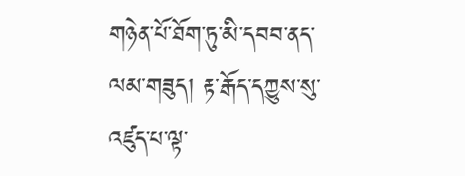གཉེན་པོ་ཐོག་ཏུ་མི་དབབ་ནད་ལམ་གཟུད། རྟ་རྒོད་དཀྱུས་སུ་འཛུད་པ་ལྟ་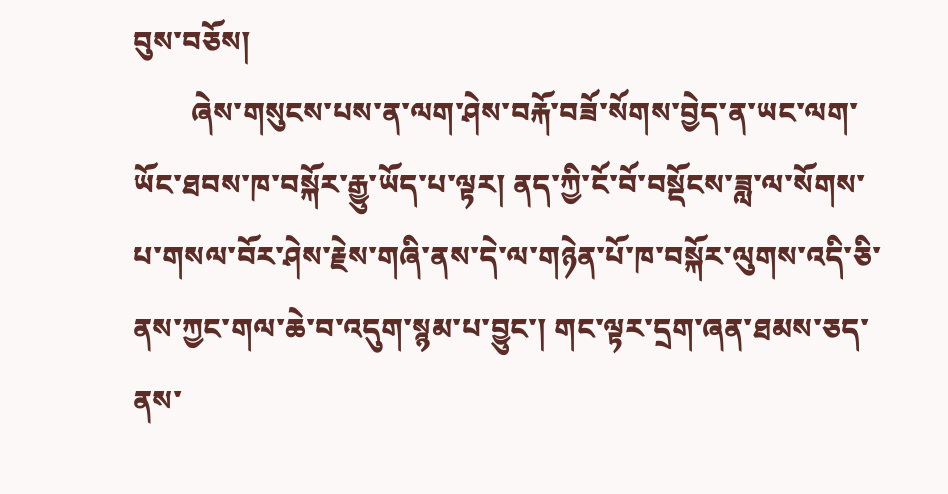བུས་བཅོས།
        ཞེས་གསུངས་པས་ན་ལག་ཤེས་བརྐོ་བཟོ་སོགས་བྱེད་ན་ཡང་ལག་ཡོང་ཐབས་ཁ་བསྐོར་རྒྱུ་ཡོད་པ་ལྟར། ནད་ཀྱི་ངོ་བོ་བསྡོངས་ཟླ་ལ་སོགས་པ་གསལ་བོར་ཤེས་རྗེས་གཞི་ནས་དེ་ལ་གཉེན་པོ་ཁ་བསྐོར་ལུགས་འདི་ཅི་ནས་ཀྱང་གལ་ཆེ་བ་འདུག་སྙམ་པ་བྱུང་། གང་ལྟར་དྲག་ཞན་ཐམས་ཅད་ནས་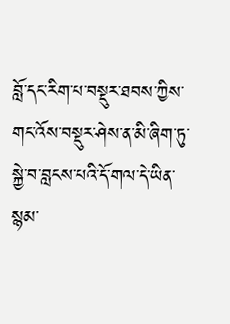བློ་དང་རིག་པ་བསྡུར་ཐབས་ཀྱིས་གང་འོས་བསྡུར་ཤེས་ན་མི་ཞིག་ཏུ་སྐྱེ་བ་བླངས་པའི་དོ་གལ་དེ་ཡིན་སྙམ་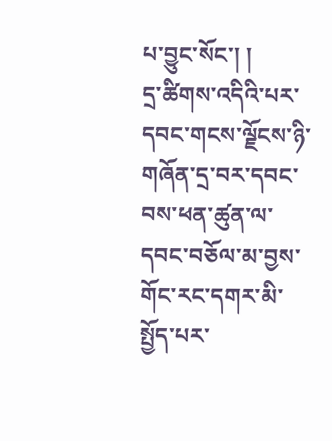པ་བྱུང་སོང་། །
དྲ་ཚིགས་འདིའི་པར་དབང་གངས་ལྗོངས་ཉི་གཞོན་དྲ་བར་དབང་བས་ཕན་ཚུན་ལ་དབང་བཅོལ་མ་བྱས་གོང་རང་དགར་མི་སྤྱོད་པར་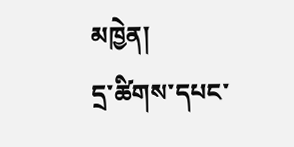མཁྱེན།
དྲ་ཚིགས་དཔང་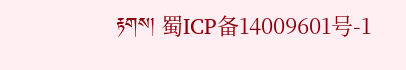རྟགས། 蜀ICP备14009601号-1